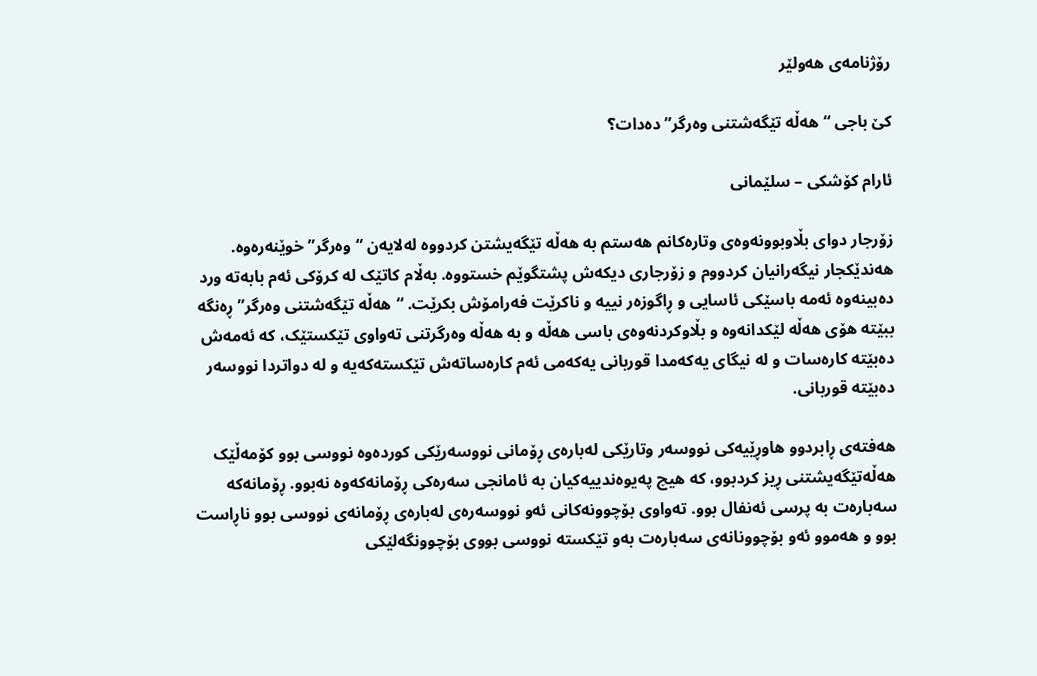رۆژنامەی ھەولێر

کێ باجی “هەڵە تێگەشتنی وەرگر” دەدات؟

ئارام كۆشكی – سلێمانی

زۆرجار دوای بڵاوبوونەوەی وتارەکانم هەستم بە هەڵە تێگەیشتن کردووە لەلایەن “وەرگر” خوێنەرەوە. هەندێکجار نیگەرانیان کردووم و زۆرجاری دیکەش پشتگوێم خستووە. بەڵام کاتێک لە کرۆکی ئەم بابەتە ورد دەبینەوە ئەمە باسێکی ئاسایی و ڕاگوزەر نییە و ناکرێت فەرامۆش بکرێت. “هەڵە تێگەشتنی وەرگر” ڕەنگە ببێتە هۆی هەڵە لێکدانەوە و بڵاوکردنەوەی باسی هەڵە و بە هەڵە وەرگرتنی تەواوی تێکستێک، کە ئەمەش دەبێتە کارەسات و لە نیگای یەکەمدا قوربانی یەکەمی ئەم کارەساتەش تێکستەکەیە و لە دواتردا نووسەر دەبێتە قوربانی.

هەفتەی ڕابردوو هاوڕێیەکی نووسەر وتارێکی لەبارەی ڕۆمانی نووسەرێکی کوردەوە نووسی بوو کۆمەڵێک هەڵەتێگەیشتنی ڕیز کردبوو، کە هیچ پەیوەندییەکیان بە ئامانجی سەرەکی ڕۆمانەکەوە نەبوو. ڕۆمانەکە سەبارەت بە پرسی ئەنفال بوو. تەواوی بۆچوونەکانی ئەو نووسەرەی لەبارەی ڕۆمانەی نووسی بوو ناڕاست بوو و هەموو ئەو بۆچوونانەی سەبارەت بەو تێکستە نووسی بووی بۆچوونگەلێکی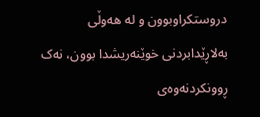دروستکراوبوون و لە هەوڵی بەلاڕێدابردنی خوێنەریشدا بوون، نەک ڕوونکردنەوەی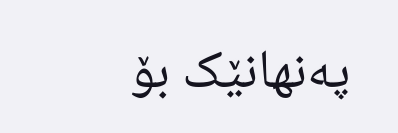پەنهانێک بۆ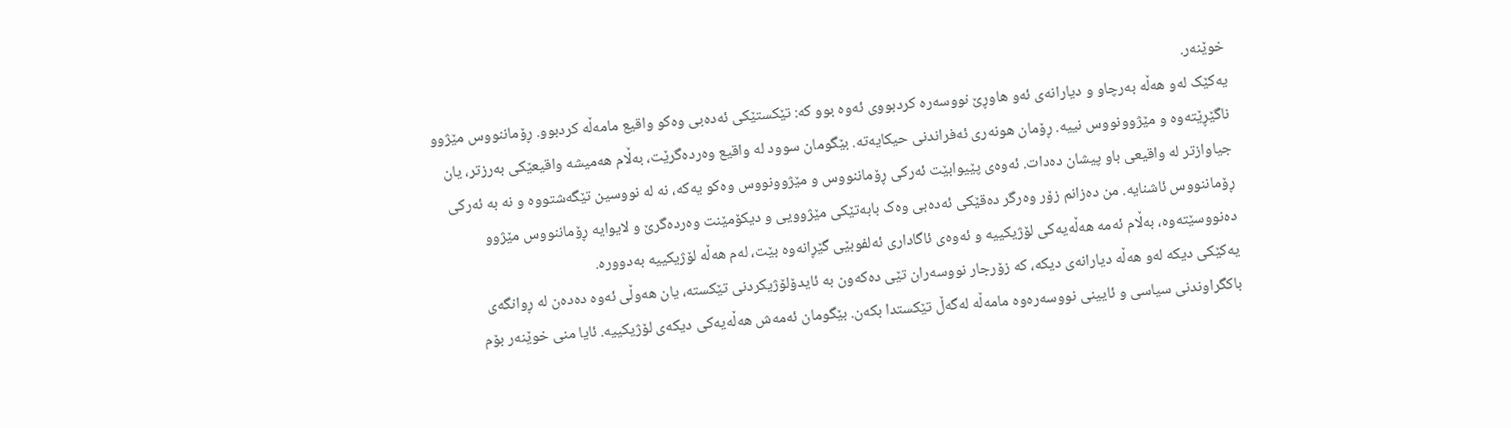خوێنەر.
یەکێک لەو هەڵە بەرچاو و دیارانەی ئەو هاوڕێ نووسەرە کردبووی ئەوە بوو کە: تێکستێکی ئەدەبی وەکو واقیع مامەڵە کردبوو. ڕۆماننووس مێژوو ناگێڕێتەوە و مێژوونووس نییە. ڕۆمان هونەری ئەفراندنی حیکایەتە. بێگومان سوود لە واقیع وەردەگرێت، بەڵام هەمیشە واقیعێکی بەرزتر، یان جیاوازتر لە واقیعی باو پیشان دەدات. ئەوەی پێیوابێت ئەرکی ڕۆماننووس و مێژوونووس وەکو یەکە، نە لە نووسین تێگەشتووە و نە بە ئەرکی ڕۆماننووس ئاشنایە. من دەزانم زۆر وەرگر دەقێکی ئەدەبی وەک بابەتێکی مێژوویی و دیکۆمێنت وەردەگرێ و لایوایە ڕۆماننووس مێژوو دەنووسێتەوە، بەڵام ئەمە هەڵەیەکی لۆژیکییە و ئەوەی ئاگاداری ئەلفوبێی گێڕانەوە بێت، لەم هەڵە لۆژیکییە بەدوورە.
یەکێکی دیکە لەو هەڵە دیارانەی دیکە، کە زۆرجار نووسەران تێی دەکەون بە ئایدۆلۆژیکردنی تێکستە، یان هەوڵی ئەوە دەدەن لە ڕوانگەی باکگراوندنی سیاسی و ئایینی نووسەرەوە مامەڵە لەگەڵ تێکستدا بکەن. بێگومان ئەمەش هەڵەیەکی دیکەی لۆژیکییە. ئایا منی خوێنەر بۆم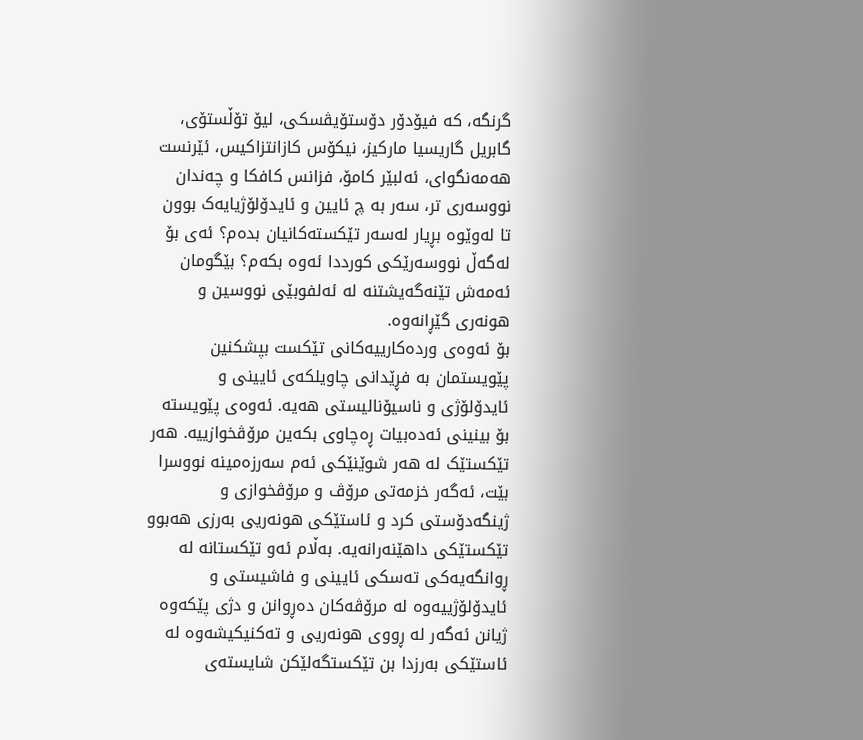گرنگە، کە فیۆدۆر دۆستۆیڤسکی، لیۆ تۆڵستۆی، گابریل گاریسیا مارکیز، نیکۆس کازانتزاکیس، ئێرنست هەمەنگوای، ئەلبێر کامۆ، فزانس کافکا و چەندان نووسەری تر، سەر بە چ ئایین و ئایدۆلۆژیایەک بوون تا لەوێوە بڕیار لەسەر تێکستەکانیان بدەم؟ ئەی بۆ لەگەڵ نووسەرێکی کورددا ئەوە بکەم؟ بێگومان ئەمەش تێنەگەیشتنە لە ئەلفوبێی نووسین و هونەری گێڕانەوە.
بۆ ئەوەی وردەکارییەکانی تێکست بپشکنین پێویستمان بە فڕێدانی چاویلکەی ئایینی و ئایدۆلۆژی و ناسیۆنالیستی هەیە. ئەوەی پێویستە بۆ بینینی ئەدەبیات ڕەچاوی بکەین مرۆڤخوازییە. هەر تێکستێک لە هەر شوێنێکی ئەم سەرزەمینە نووسرا بێت، ئەگەر خزمەتی مرۆڤ و مرۆڤخوازی و ژینگەدۆستی کرد و ئاستێکی هونەریی بەرزی هەبوو تێکستێکی داهێنەرانەیە. بەڵام ئەو تێکستانە لە ڕوانگەیەکی تەسکی ئایینی و فاشیستی و ئایدۆلۆژییەوە لە مرۆڤەکان دەڕوانن و دژی پێکەوە ژیانن ئەگەر لە ڕووی هونەریی و تەکنیکیشەوە لە ئاستێکی بەرزدا بن تێکستگەلێکن شایستەی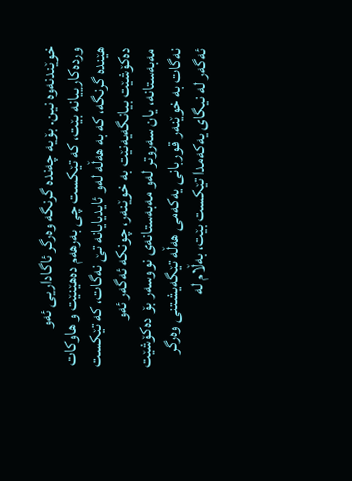خوێندنەوە نین. بۆیە چەندە گرنگە وەرگر ئاگاداریی ئەو وردەکارییانە بێت، کە تێکست چی بەرهەم دەهێنێت و هاوکات هێندە گرنگە، کە بە هەڵە لەو ئایدیایانە تێ نەگات، کە تێکست دەکۆشێت بیانگەیەنێت بە خوێنەر، چونکە ئەگەر ئەو مەبەستانە، یان سەروتر لەو مەبەستانەی نووسەر بۆ دەکۆشێت نەگات بە خوێنەر قوربانی یەکەمی هەڵە تێگەیشتنی وەرگر ئەگەر لە نیگای یەکەمدا تێکست بێت، بەڵام لە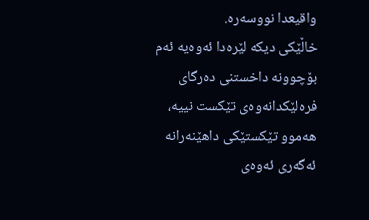واقیعدا نووسەرە.
خاڵێکی دیکە لێرەدا ئەوەیە ئەم بۆچوونە داخستنی دەرگای فرەلێکدانەوەی تێکست نییە، هەموو تێکستێکی داهێنەرانە ئەگەری ئەوەی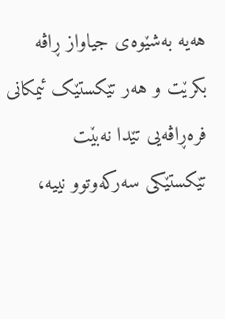هەیە بەشێوەی جیاواز ڕاڤە بکرێت و هەر تێکستێک ئیمکانی فرەڕاڤەیی تێدا نەبێت تێکستێکی سەرکەوتوو نییە،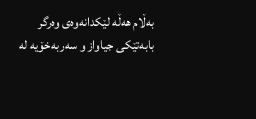بەڵام هەڵە لێکدانەوەی وەرگر بابەتێکی جیاواز و سەربەخۆیە لە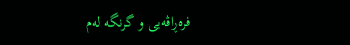فرەڕاڤەیی و گرنگە لەم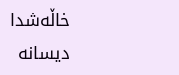خاڵەشدا دیسانە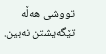تووشی هەڵە تێگەیشتن نەبین.